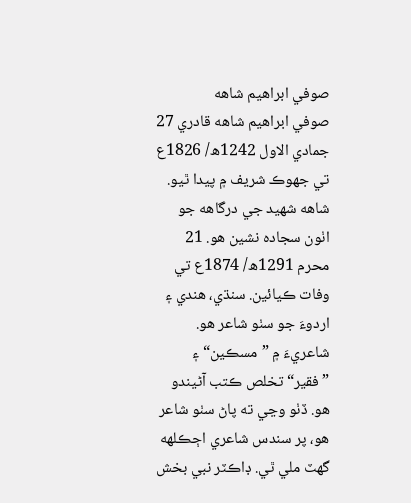صوفي ابراهيم شاهه
صوفي ابراهيم شاهه قادري 27 جمادي الاول 1242ھ/ 1826ع تي جھوڪ شريف ۾ پيدا ٿيو. شاهه شهيد جي درگاهه جو اٺون سجاده نشين هو. 21 محرم 1291ھ/ 1874ع تي وفات ڪيائين. سنڌي، هندي ۽ اردوءَ جو سٺو شاعر هو. شاعريءَ ۾ ”مسڪين“ ۽ ”فقير“ تخلص ڪتب آڻيندو هو. ڏٺو وڃي ته پاڻ سٺو شاعر هو، پر سندس شاعري اڄڪلهه گھٽ ملي ٿي. ڊاڪٽر نبي بخش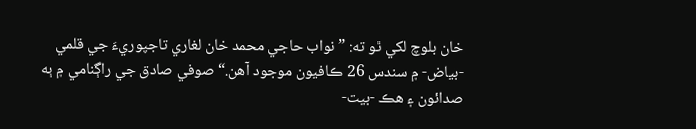خان بلوچ لکي ٿو ته: ”نواب حاجي محمد خان لغاري تاجپوريءَ جي قلمي -بياض- ۾ سندس 26 ڪافيون موجود آهن.“ صوفي صادق جي راڳنامي ۾ ٻه صدائون ۽ هڪ -بيت-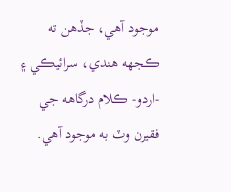موجود آهي، جڏهن ته ڪجهه هندي، سرائيڪي ۽ -اردو- ڪلام درگاهه جي فقيرن وٽ به موجود آهي.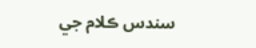سندس ڪلام جي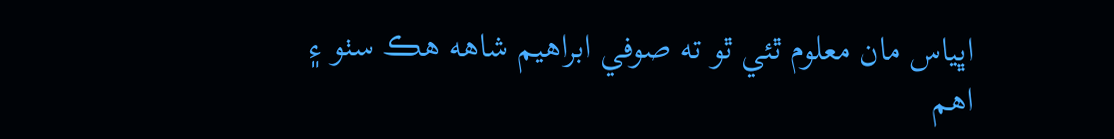اڀياس مان معلوم ٿئي ٿو ته صوفي ابراهيم شاهه هڪ سٺو ۽ اهم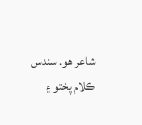شاعر هو. سندس ڪلام پختو ۽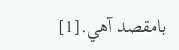بامقصد آهي.[1]